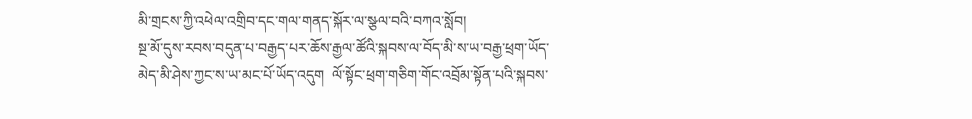མི་གྲངས་ཀྱི་འཕེལ་འགྲིབ་དང་གལ་གནད་སྐོར་ལ་སྩལ་བའི་བཀའ་སློབ།
སྔ་མོ་དུས་རབས་བདུན་པ་བརྒྱད་པར་ཆོས་རྒྱལ་ཚོའི་སྐབས་ལ་བོད་མི་ས་ཡ་བརྒྱ་ཕྲག་ཡོད་མེད་མི་ཤེས་ཀྱང་ས་ཡ་མང་པོ་ཡོད་འདུག  ལོ་སྟོང་ཕྲག་གཅིག་གོང་འབྲོམ་སྟོན་པའི་སྐབས་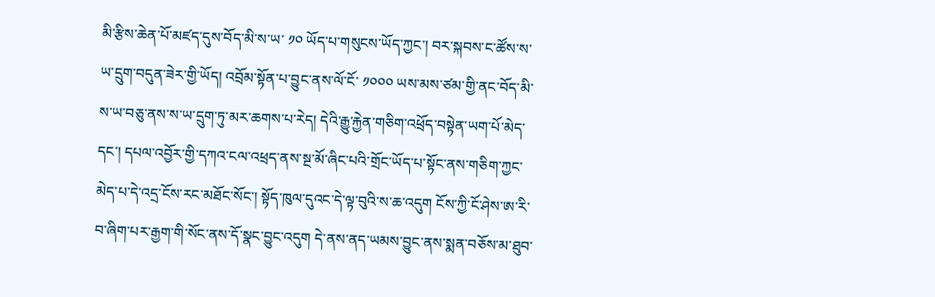མི་རྩིས་ཆེན་པོ་མཛད་དུས་བོད་མི་ས་ཡ་ ༡༠ ཡོད་པ་གསུངས་ཡོད་ཀྱང་། བར་སྐབས་ང་ཚོས་ས་ཡ་དྲུག་བདུན་ཟེར་གྱི་ཡོད། འབྲོམ་སྟོན་པ་བྱུང་ནས་ལོ་ངོ་ ༡༠༠༠ ཡས་མས་ཙམ་གྱི་ནང་བོད་མི་ས་ཡ་བཅུ་ནས་ས་ཡ་དྲུག་ཏུ་མར་ཆགས་པ་རེད། དེའི་རྒྱུ་རྐྱེན་གཅིག་འཕྲོད་བསྟེན་ཡག་པོ་མེད་དང་། དཔལ་འབྱོར་གྱི་དཀའ་ངལ་འཕྲད་ནས་སྔ་མོ་ཞིང་པའི་གྲོང་ཡོད་པ་སྟོང་ནས་གཅིག་ཀྱང་མེད་པ་དེ་འདྲ་ངོས་རང་མཐོང་སོང་། སྟོད་ཁུལ་དུའང་དེ་ལྟ་བུའི་ས་ཆ་འདུག ངོས་ཀྱི་ངོ་ཤེས་ཨ་རི་བ་ཞིག་པར་རྒྱག་གི་སོང་ནས་དོ་སྣང་བྱུང་འདུག དེ་ནས་ནད་ཡམས་བྱུང་ནས་སྨན་བཅོས་མ་ཐུབ་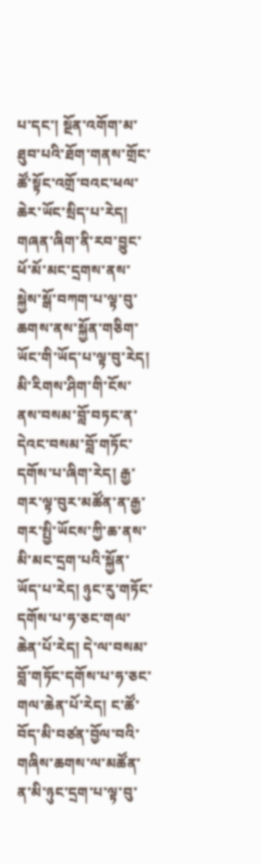པ་དང་། སྔོན་འགོག་མ་ཐུབ་པའི་ཐོག་གནས་གྲོང་ཚོ་སྟོང་འགྲོ་བའང་ཕལ་ཆེར་ཡོང་སྲིད་པ་རེད།
གཞན་ཞིག་ནི་རབ་བྱུང་ཕོ་མོ་མང་དྲགས་ནས་སྐྱེས་སྒོ་བཀག་པ་ལྟ་བུ་ཆགས་ནས་སྐྱོན་གཅིག་ཡོང་གི་ཡོད་པ་ལྟ་བུ་རེད། མི་རིགས་ཤིག་གི་ངོས་ནས་བསམ་བློ་བཏང་ན་དེའང་བསམ་བློ་གཏོང་དགོས་པ་ཞིག་རེད། རྒྱ་གར་ལྟ་བུར་མཚོན་ན་རྒྱ་གར་སྤྱི་ཡོངས་ཀྱི་ཆ་ནས་མི་མང་དྲག་པའི་སྐྱོན་ཡོད་པ་རེད། ཉུང་རུ་གཏོང་དགོས་པ་ཧ་ཅང་གལ་ཆེན་པོ་རེད། དེ་ལ་བསམ་བློ་གཏོང་དགོས་པ་ཧ་ཅང་གལ་ཆེན་པོ་རེད། ང་ཚོ་བོད་མི་བཙན་བྱོལ་བའི་གཞིས་ཆགས་ལ་མཚོན་ན་མི་ཉུང་དྲག་པ་ལྟ་བུ་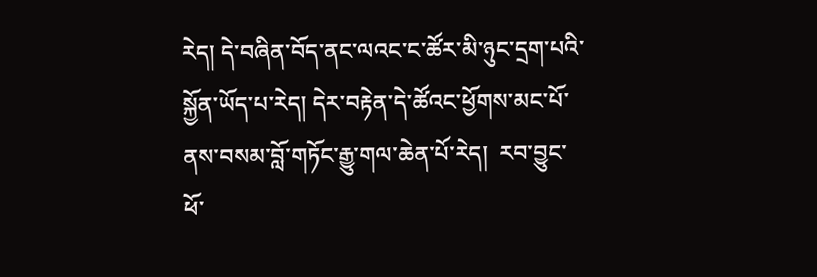རེད། དེ་བཞིན་བོད་ནང་ལའང་ང་ཚོར་མི་ཉུང་དྲག་པའི་སྐྱོན་ཡོད་པ་རེད། དེར་བརྟེན་དེ་ཚོའང་ཕྱོགས་མང་པོ་ནས་བསམ་བློ་གཏོང་རྒྱུ་གལ་ཆེན་པོ་རེད།  རབ་བྱུང་ཕོ་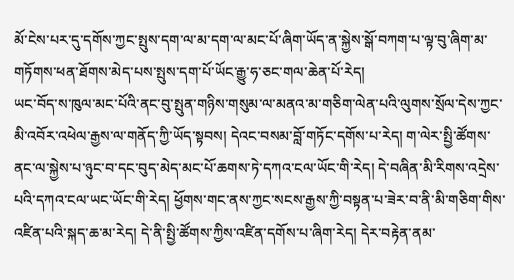མོ་ངེས་པར་དུ་དགོས་ཀྱང་སྤུས་དག་ལ་མ་དག་ལ་མང་པོ་ཞིག་ཡོད་ན་སྐྱེས་སྒོ་བཀག་པ་ལྟ་བུ་ཞིག་མ་གཏོགས་ཕན་ཐོགས་མེད་པས་སྤུས་དག་པོ་ཡོང་རྒྱུ་ཧ་ཅང་གལ་ཆེན་པོ་རེད།
ཡང་བོད་ས་ཁུལ་མང་པོའི་ནང་བུ་སྤུན་གཉིས་གསུམ་ལ་མནའ་མ་གཅིག་ལེན་པའི་ལུགས་སྲོལ་དེས་ཀྱང་མི་འབོར་འཕེལ་རྒྱས་ལ་གནོད་ཀྱི་ཡོད་སྟབས། དེའང་བསམ་བློ་གཏོང་དགོས་པ་རེད། ག་ལེར་སྤྱི་ཚོགས་ནང་ལ་སྐྱེས་པ་ཉུང་བ་དང་བུད་མེད་མང་པོ་ཆགས་ཏེ་དཀའ་ངལ་ཡོང་གི་རེད། དེ་བཞིན་མི་རིགས་འདྲེས་པའི་དཀའ་ངལ་ཡང་ཡོང་གི་རེད། ཕྱོགས་གང་ནས་ཀྱང་སངས་རྒྱས་ཀྱི་བསྟན་པ་ཟེར་བ་ནི་མི་གཅིག་གིས་འཛིན་པའི་སྐད་ཆ་མ་རེད། དེ་ནི་སྤྱི་ཚོགས་ཀྱིས་འཛིན་དགོས་པ་ཞིག་རེད། དེར་བརྟེན་ནམ་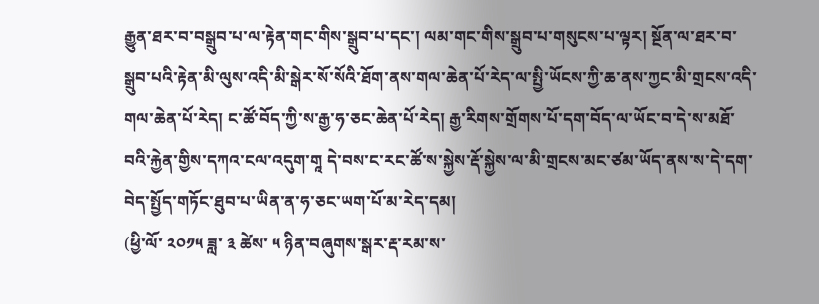རྒྱུན་ཐར་བ་བསྒྲུབ་པ་ལ་རྟེན་གང་གིས་སྒྲུབ་པ་དང་། ལམ་གང་གིས་སྒྲུབ་པ་གསུངས་པ་ལྟར། སྔོན་ལ་ཐར་བ་སྒྲུབ་པའི་རྟེན་མི་ལུས་འདི་མི་སྒེར་སོ་སོའི་ཐོག་ནས་གལ་ཆེན་པོ་རེད་ལ་སྤྱི་ཡོངས་ཀྱི་ཆ་ནས་ཀྱང་མི་གྲངས་འདི་གལ་ཆེན་པོ་རེད། ང་ཚོ་བོད་ཀྱི་ས་རྒྱ་ཧ་ཅང་ཆེན་པོ་རེད། རྒྱ་རིགས་གྲོགས་པོ་དག་བོད་ལ་ཡོང་བ་དེ་ས་མཐོ་བའི་རྐྱེན་གྱིས་དཀའ་ངལ་འདུག་གཱ དེ་བས་ང་རང་ཚོ་ས་སྐྱེས་རྡོ་སྐྱེས་ལ་མི་གྲངས་མང་ཙམ་ཡོད་ནས་ས་དེ་དག་བེད་སྤྱོད་གཏོང་ཐུབ་པ་ཡིན་ན་ཧ་ཅང་ཡག་པོ་མ་རེད་དམ།
(ཕྱི་ལོ་ ༢༠༡༥ ཟླ་ ༣ ཚེས་ ༥ ཉིན་བཞུགས་སྒར་རྡ་རམ་ས་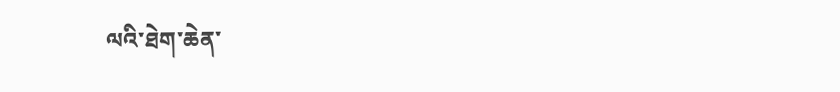ལའི་ཐེག་ཆེན་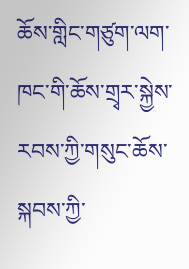ཆོས་གླིང་གཙུག་ལག་ཁང་གི་ཆོས་གྲྭར་སྐྱེས་རབས་ཀྱི་གསུང་ཆོས་སྐབས་ཀྱི་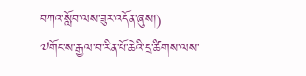བཀའ་སློབ་ལས་ཟུར་འདོན་ཞུས།)
༧གོང་ས་རྒྱལ་བ་རིན་པོ་ཆེའི་དྲ་ཚིགས་ལས་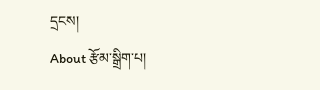དྲངས།
About རྩོམ་སྒྲིག་པ།